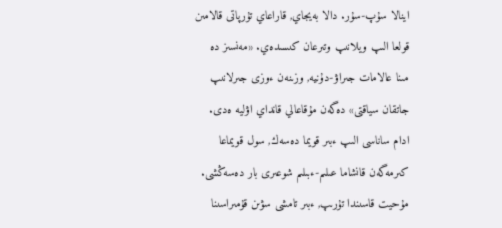اينالا سۇپ-سۇر. دالا بەيجاي, قاراعاي تۇرپاتى قالامىن قولعا الىپ ويلانىپ وتىرعان كىسىدەي. «مەنسىز دە مىنا عالامات جىراۋ-دۇنيە, وزىنەن ءوزى جىرلانىپ جاتقان سياقتى» دەگەن مۇقاعالي قانداي اۋليە ەدى.
ادام ساناسى الىپ ءبىر قويما دەسەك, سول قويماعا كىرمەگەن قانشاما عىلىم-ءبىلىم شوعىرى بار دەسەڭشى. مۇحيت قاسىندا تۇرىپ, ءبىر تامشى سۋىن قۇمىراسىنا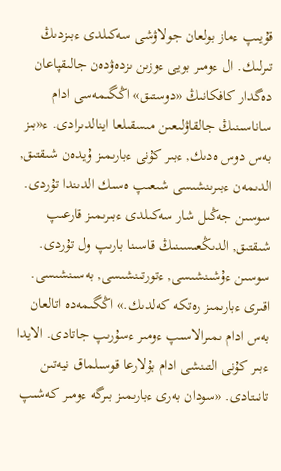قۇيىپ ءماز بولعان جولاۋشى سەكىلدى ءبىزدىڭ تىرلىك. ال ءومىر بويى ءوزىن ىزدەۋدەن جالىقپاعان دەگدار كافكانىڭ «دوستىق» اڭگىمەسى ادام ساناسىنىڭ جالقاۋلىعىن مىسقىلعا اينالدىرادى. ء«بىز بەس دوس ەدىك, ءبىر كۇنى ءبارىمىز ۇيدەن شىقتىق, الدىمەن ءبىرىنشىسى شىعىپ ەسىك الدىندا تۇردى. سوسىن جەڭىل شار سەكىلدى ءبىرىمىز قارعىپ شىقتىق, الدىڭعىسىنىڭ قاسىنا بارىپ ول تۇردى. سوسىن ءۇشىنشىسى, ءتورتىنشىسى, بەسىنشىسى. اقىرى ءبارىمىز رەتكە كەلدىك.» اڭگىمەدە اتالعان بەس ادام ىمىرالاسىپ ءومىر ءسۇرىپ جاتادى. الايدا ءبىر كۇنى التىنشى ادام بۇلارعا قوسىلماق نيەتىن تانىتادى. «سودان بەرى ءبارىمىز بىرگە ءومىر كەشىپ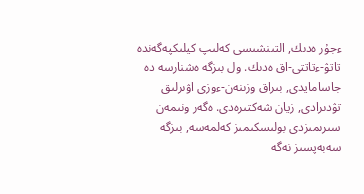ءجۇر ەدىك, التىنشىسى كەلىپ كيلىكپەگەندە تاتۋ-ءتاتتى-اق ەدىك. ول بىزگە ەشنارسە دە جاسامايدى, بىراق وزىنەن-ءوزى اۋىرلىق تۋدىرادى, زيان شەكتىرەدى. ەگەر ونىمەن سىرىمىزدى بولىسكىمىز كەلمەسە, بىزگە سەبەپسىز نەگە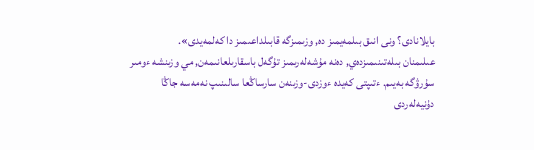بايلانادى؟ ونى انىق بىلمەيمىز دە, وزىمىزگە قابىلداعىمىز دا كەلمەيدى».
عىلىمنان بىلەتىنىمىزدەي, دەنە مۇشەلەرىمىز تۇگەل باسقارىلعانىمەن, مي وزىنشە ءومىر سۇرۋگە بەيىم. ءتىپتى كەيدە ءوزدى-وزىنەن سارساڭعا سالىنىپ نەمەسە جاڭا دۇنيەلەردى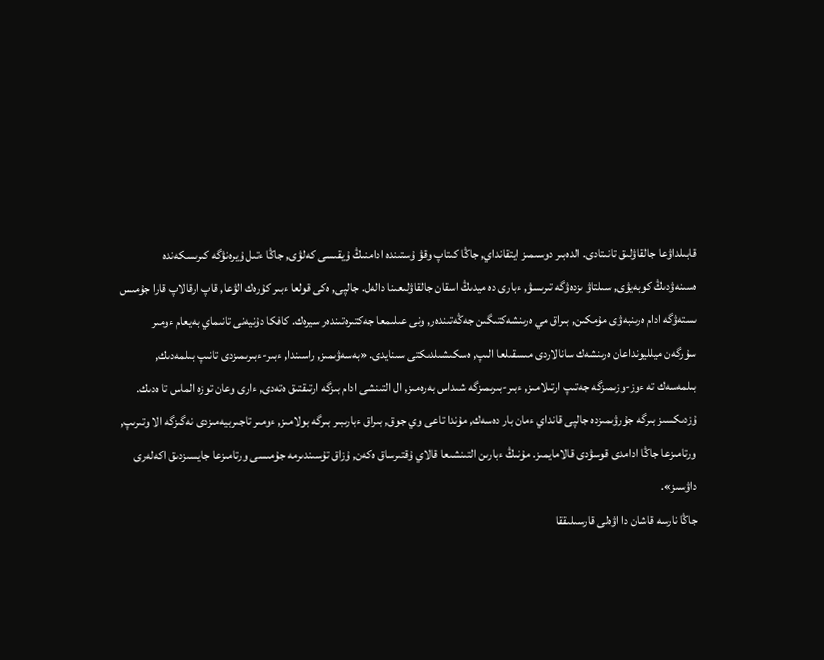قابىلداۋعا جالقاۋلىق تانىتادى. الدەبىر دوسىمىز ايتقانداي, جاڭا كىتاپ وقۋ ۇستىندە ادامنىڭ ۇيقىسى كەلۋى, جاڭا ءتىل ۇيرەنۋگە كىرىسكەندە ەسىنەۋدىڭ كوبەيۋى, سىلتاۋ ىزدەۋگە تىرىسۋ, ءبارى دە ميدىڭ اسقان جالقاۋلىعىنا دالەل. جالپى, ەكى قولعا ءبىر كۇرەك الۋعا, قاپ ارقالاپ قارا جۇمىس ىستەۋگە ادام ەرىنبەۋى مۇمكىن, بىراق مي ەرىنشەكتىگىن جەڭەتىندەر, ونى عىلىمعا جەكتىرەتىندەر سيرەك. كافكا دۇنيەنى تانىماي بەيعام ءومىر سۇرگەن ميلليونداعان ەرىنشەك سانالاردى مىسقىلعا الىپ, ەسكىشىلدىكتى سىنايدى. «بەسەۋىمىز, راسىندا, ءبىر-ءبىرىمىزدى تانىپ بىلمەدىك, بىلمەسەك تە ءوز-وزىمىزگە جەتىپ ارتىلامىز, ءبىر-بىرىمىزگە شىداس بەرەمىز, ال التىنشى ادام بىزگە ارتىقتىق ەتەدى, ءارى وعان توزە الماس تا ەدىك. ۇزدىكسىز بىرگە جۇرۋىمىزدە جالپى قانداي ءمان بار دەسەك, مۇندا تاعى وي جوق, بىراق ءبارىبىر بىرگە بولامىز, ءومىر تاجىربيەمىزدى نەگىزگە الا وتىرىپ, ورتامىزعا جاڭا ادامدى قوسۋدى قالامايمىز. مۇنىڭ ءبارىن التىنشىعا قالاي ۇقتىرساق ەكەن, ۇزاق تۇسىندىرمە جۇمىسى ورتامىزعا جايسىزدىق اكەلەرى داۋسىز».
جاڭا نارسە قاشان دا اۋەلى قارسىلىققا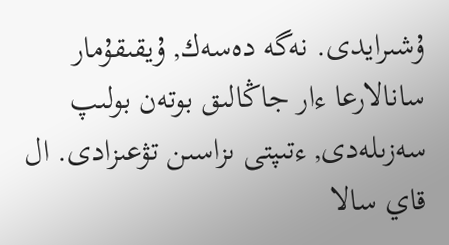ۇشىرايدى. نەگە دەسەك, ۇيقىقۇمار سانالارعا ءار جاڭالىق بوتەن بولىپ سەزىلەدى, ءتىپتى ىزاسىن تۋعىزادى. ال قاي سالا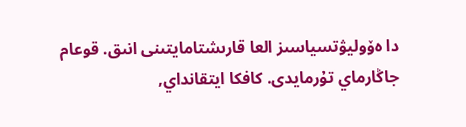دا ەۆوليۋتسياسىز العا قارىشتامايتىنى انىق. قوعام جاڭارماي تۇرمايدى. كافكا ايتقانداي,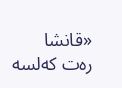«قانشا رەت كەلسە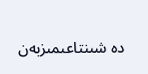دە شىنتاعىمىزبەن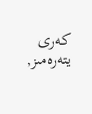كەرى يتەرەمىز,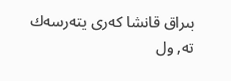بىراق قانشا كەرى يتەرسەك تە, ول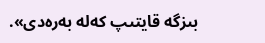بىزگە قايتىپ كەلە بەرەدى».